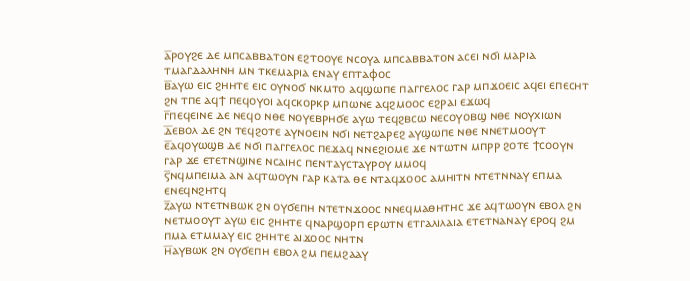ⲁ̅ⲣⲟⲩϩⲉ ⲇⲉ ⲙⲡⲥⲁⲃⲃⲁⲧⲟⲛ ⲉϩⲧⲟⲟⲩⲉ ⲛⲥⲟⲩⲁ ⲙⲡⲥⲁⲃⲃⲁⲧⲟⲛ ⲁⲥⲉⲓ ⲛϭⲓ ⲙⲁⲣⲓⲁ ⲧⲙⲁⲅⲇⲁⲗⲏⲛⲏ ⲙⲛ ⲧⲕⲉⲙⲁⲣⲓⲁ ⲉⲛⲁⲩ ⲉⲡⲧⲁⲫⲟⲥ
ⲃ̅ⲁⲩⲱ ⲉⲓⲥ ϩⲏⲏⲧⲉ ⲉⲓⲥ ⲟⲩⲛⲟϭ ⲛⲕⲙⲧⲟ ⲁϥϣⲱⲡⲉ ⲡⲁⲅⲅⲉⲗⲟⲥ ⲅⲁⲣ ⲙⲡϫⲟⲉⲓⲥ ⲁϥⲉⲓ ⲉⲡⲉⲥⲏⲧ ϩⲛ ⲧⲡⲉ ⲁϥϯ ⲡⲉϥⲟⲩⲟⲓ ⲁϥⲥⲕⲟⲣⲕⲣ ⲙⲡⲱⲛⲉ ⲁϥϩⲙⲟⲟⲥ ⲉϩⲣⲁⲓ ⲉϫⲱϥ
ⲅ̅ⲡⲉϥⲉⲓⲛⲉ ⲇⲉ ⲛⲉϥⲟ ⲛⲑⲉ ⲛⲟⲩⲉⲃⲣⲏϭⲉ ⲁⲩⲱ ⲧⲉϥϩⲃⲥⲱ ⲛⲉⲥⲟⲩⲟⲃϣ ⲛⲑⲉ ⲛⲟⲩⲭⲓⲱⲛ
ⲇ̅ⲉⲃⲟⲗ ⲇⲉ ϩⲛ ⲧⲉϥϩⲟⲧⲉ ⲁⲩⲛⲟⲉⲓⲛ ⲛϭⲓ ⲛⲉⲧϩⲁⲣⲉϩ ⲁⲩϣⲱⲡⲉ ⲛⲑⲉ ⲛⲛⲉⲧⲙⲟⲟⲩⲧ
ⲉ̅ⲁϥⲟⲩⲱϣⲃ ⲇⲉ ⲛϭⲓ ⲡⲁⲅⲅⲉⲗⲟⲥ ⲡⲉϫⲁϥ ⲛⲛⲉϩⲓⲟⲙⲉ ϫⲉ ⲛⲧⲱⲧⲛ ⲙⲡⲣⲣ ϩⲟⲧⲉ ϯⲥⲟⲟⲩⲛ ⲅⲁⲣ ϫⲉ ⲉⲧⲉⲧⲛϣⲓⲛⲉ ⲛⲥⲁⲓⲏⲥ ⲡⲉⲛⲧⲁⲩⲥⲧⲁⲩⲣⲟⲩ ⲙⲙⲟϥ
ⲋ̅ⲛϥⲙⲡⲉⲓⲙⲁ ⲁⲛ ⲁϥⲧⲱⲟⲩⲛ ⲅⲁⲣ ⲕⲁⲧⲁ ⲑⲉ ⲛⲧⲁϥϫⲟⲟⲥ ⲁⲙⲏⲓⲧⲛ ⲛⲧⲉⲧⲛⲛⲁⲩ ⲉⲡⲙⲁ ⲉⲛⲉϥⲛϩⲏⲧϥ
ⲍ̅ⲁⲩⲱ ⲛⲧⲉⲧⲛⲃⲱⲕ ϩⲛ ⲟⲩϭⲉⲡⲏ ⲛⲧⲉⲧⲛϫⲟⲟⲥ ⲛⲛⲉϥⲙⲁⲑⲏⲧⲏⲥ ϫⲉ ⲁϥⲧⲱⲟⲩⲛ ⲉⲃⲟⲗ ϩⲛ ⲛⲉⲧⲙⲟⲟⲩⲧ ⲁⲩⲱ ⲉⲓⲥ ϩⲏⲏⲧⲉ ϥⲛⲁⲣϣⲟⲣⲡ ⲉⲣⲱⲧⲛ ⲉⲧⲅⲁⲗⲓⲗⲁⲓⲁ ⲉⲧⲉⲧⲛⲁⲛⲁⲩ ⲉⲣⲟϥ ϩⲙ ⲡⲙⲁ ⲉⲧⲙⲙⲁⲩ ⲉⲓⲥ ϩⲏⲏⲧⲉ ⲁⲓϫⲟⲟⲥ ⲛⲏⲧⲛ
ⲏ̅ⲁⲩⲃⲱⲕ ϩⲛ ⲟⲩϭⲉⲡⲏ ⲉⲃⲟⲗ ϩⲙ ⲡⲉⲙϩⲁⲁⲩ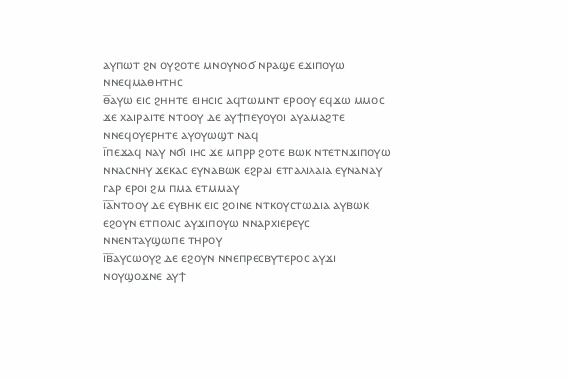ⲁⲩⲡⲱⲧ ϩⲛ ⲟⲩϩⲟⲧⲉ ⲙⲛⲟⲩⲛⲟϭ ⲛⲣⲁϣⲉ ⲉϫⲓⲡⲟⲩⲱ ⲛⲛⲉϥⲙⲁⲑⲏⲧⲏⲥ
ⲑ̅ⲁⲩⲱ ⲉⲓⲥ ϩⲏⲏⲧⲉ ⲉⲓⲏⲥⲓⲥ ⲁϥⲧⲱⲙⲛⲧ ⲉⲣⲟⲟⲩ ⲉϥϫⲱ ⲙⲙⲟⲥ ϫⲉ ⲭⲁⲓⲣⲁⲓⲧⲉ ⲛⲧⲟⲟⲩ ⲇⲉ ⲁⲩϯⲡⲉⲩⲟⲩⲟⲓ ⲁⲩⲁⲙⲁϩⲧⲉ ⲛⲛⲉϥⲟⲩⲉⲣⲏⲧⲉ ⲁⲩⲟⲩⲱϣⲧ ⲛⲁϥ
ⲓ̅ⲡⲉϫⲁϥ ⲛⲁⲩ ⲛϭⲓ ⲓⲏⲥ ϫⲉ ⲙⲡⲣⲣ ϩⲟⲧⲉ ⲃⲱⲕ ⲛⲧⲉⲧⲛϫⲓⲡⲟⲩⲱ ⲛⲛⲁⲥⲛⲏⲩ ϫⲉⲕⲁⲥ ⲉⲩⲛⲁⲃⲱⲕ ⲉϩⲣⲁⲓ ⲉⲧⲅⲁⲗⲓⲗⲁⲓⲁ ⲉⲩⲛⲁⲛⲁⲩ ⲅⲁⲣ ⲉⲣⲟⲓ ϩⲙ ⲡⲙⲁ ⲉⲧⲙⲙⲁⲩ
ⲓ̅ⲁ̅ⲛⲧⲟⲟⲩ ⲇⲉ ⲉⲩⲃⲏⲕ ⲉⲓⲥ ϩⲟⲓⲛⲉ ⲛⲧⲕⲟⲩⲥⲧⲱⲇⲓⲁ ⲁⲩⲃⲱⲕ ⲉϩⲟⲩⲛ ⲉⲧⲡⲟⲗⲓⲥ ⲁⲩϫⲓⲡⲟⲩⲱ ⲛⲛⲁⲣⲭⲓⲉⲣⲉⲩⲥ ⲛⲛⲉⲛⲧⲁⲩϣⲱⲡⲉ ⲧⲏⲣⲟⲩ
ⲓ̅ⲃ̅ⲁⲩⲥⲱⲟⲩϩ ⲇⲉ ⲉϩⲟⲩⲛ ⲛⲛⲉⲡⲣⲉⲥⲃⲩⲧⲉⲣⲟⲥ ⲁⲩϫⲓ ⲛⲟⲩϣⲟϫⲛⲉ ⲁⲩϯ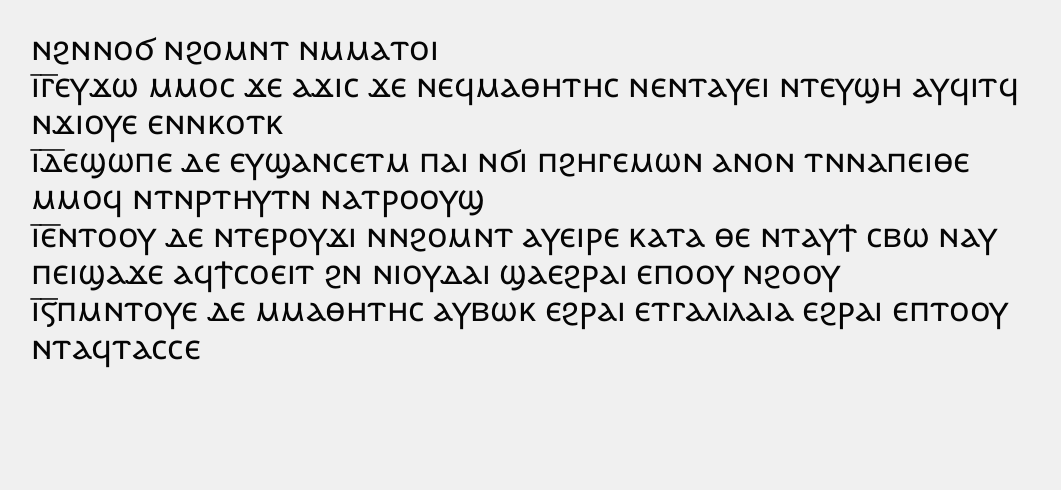ⲛϩⲛⲛⲟϭ ⲛϩⲟⲙⲛⲧ ⲛⲙⲙⲁⲧⲟⲓ
ⲓ̅ⲅ̅ⲉⲩϫⲱ ⲙⲙⲟⲥ ϫⲉ ⲁϫⲓⲥ ϫⲉ ⲛⲉϥⲙⲁⲑⲏⲧⲏⲥ ⲛⲉⲛⲧⲁⲩⲉⲓ ⲛⲧⲉⲩϣⲏ ⲁⲩϥⲓⲧϥ ⲛϫⲓⲟⲩⲉ ⲉⲛⲛⲕⲟⲧⲕ
ⲓ̅ⲇ̅ⲉϣⲱⲡⲉ ⲇⲉ ⲉⲩϣⲁⲛⲥⲉⲧⲙ ⲡⲁⲓ ⲛϭⲓ ⲡϩⲏⲅⲉⲙⲱⲛ ⲁⲛⲟⲛ ⲧⲛⲛⲁⲡⲉⲓⲑⲉ ⲙⲙⲟϥ ⲛⲧⲛⲣⲧⲏⲩⲧⲛ ⲛⲁⲧⲣⲟⲟⲩϣ
ⲓ̅ⲉ̅ⲛⲧⲟⲟⲩ ⲇⲉ ⲛⲧⲉⲣⲟⲩϫⲓ ⲛⲛϩⲟⲙⲛⲧ ⲁⲩⲉⲓⲣⲉ ⲕⲁⲧⲁ ⲑⲉ ⲛⲧⲁⲩϯ ⲥⲃⲱ ⲛⲁⲩ ⲡⲉⲓϣⲁϫⲉ ⲁϥϯⲥⲟⲉⲓⲧ ϩⲛ ⲛⲓⲟⲩⲇⲁⲓ ϣⲁⲉϩⲣⲁⲓ ⲉⲡⲟⲟⲩ ⲛϩⲟⲟⲩ
ⲓ̅ⲋ̅ⲡⲙⲛⲧⲟⲩⲉ ⲇⲉ ⲙⲙⲁⲑⲏⲧⲏⲥ ⲁⲩⲃⲱⲕ ⲉϩⲣⲁⲓ ⲉⲧⲅⲁⲗⲓⲗⲁⲓⲁ ⲉϩⲣⲁⲓ ⲉⲡⲧⲟⲟⲩ ⲛⲧⲁϥⲧⲁⲥⲥⲉ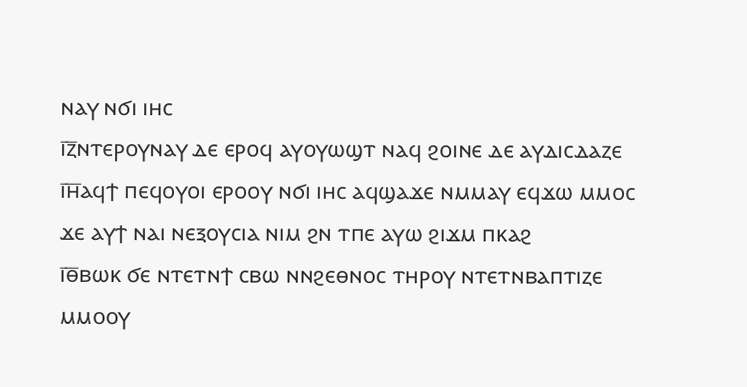ⲛⲁⲩ ⲛϭⲓ ⲓⲏⲥ
ⲓ̅ⲍ̅ⲛⲧⲉⲣⲟⲩⲛⲁⲩ ⲇⲉ ⲉⲣⲟϥ ⲁⲩⲟⲩⲱϣⲧ ⲛⲁϥ ϩⲟⲓⲛⲉ ⲇⲉ ⲁⲩⲇⲓⲥⲇⲁⲍⲉ
ⲓ̅ⲏ̅ⲁϥϯ ⲡⲉϥⲟⲩⲟⲓ ⲉⲣⲟⲟⲩ ⲛϭⲓ ⲓⲏⲥ ⲁϥϣⲁϫⲉ ⲛⲙⲙⲁⲩ ⲉϥϫⲱ ⲙⲙⲟⲥ ϫⲉ ⲁⲩϯ ⲛⲁⲓ ⲛⲉⲝⲟⲩⲥⲓⲁ ⲛⲓⲙ ϩⲛ ⲧⲡⲉ ⲁⲩⲱ ϩⲓϫⲙ ⲡⲕⲁϩ
ⲓ̅ⲑ̅ⲃⲱⲕ ϭⲉ ⲛⲧⲉⲧⲛϯ ⲥⲃⲱ ⲛⲛϩⲉⲑⲛⲟⲥ ⲧⲏⲣⲟⲩ ⲛⲧⲉⲧⲛⲃⲁⲡⲧⲓⲍⲉ ⲙⲙⲟⲟⲩ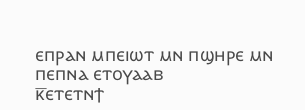ⲉⲡⲣⲁⲛ ⲙⲡⲉⲓⲱⲧ ⲙⲛ ⲡϣⲏⲣⲉ ⲙⲛ ⲡⲉⲡⲛⲁ ⲉⲧⲟⲩⲁⲁⲃ
ⲕ̅ⲉⲧⲉⲧⲛϯ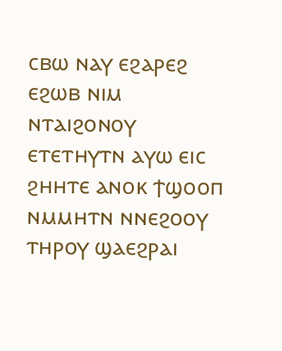ⲥⲃⲱ ⲛⲁⲩ ⲉϩⲁⲣⲉϩ ⲉϩⲱⲃ ⲛⲓⲙ ⲛⲧⲁⲓϩⲟⲛⲟⲩ ⲉⲧⲉⲧⲏⲩⲧⲛ ⲁⲩⲱ ⲉⲓⲥ ϩⲏⲏⲧⲉ ⲁⲛⲟⲕ ϯϣⲟⲟⲡ ⲛⲙⲙⲏⲧⲛ ⲛⲛⲉϩⲟⲟⲩ ⲧⲏⲣⲟⲩ ϣⲁⲉϩⲣⲁⲓ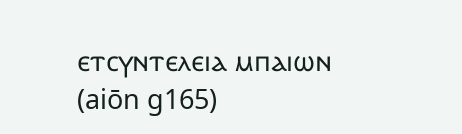ⲉⲧⲥⲩⲛⲧⲉⲗⲉⲓⲁ ⲙⲡⲁⲓⲱⲛ (aiōn g165)